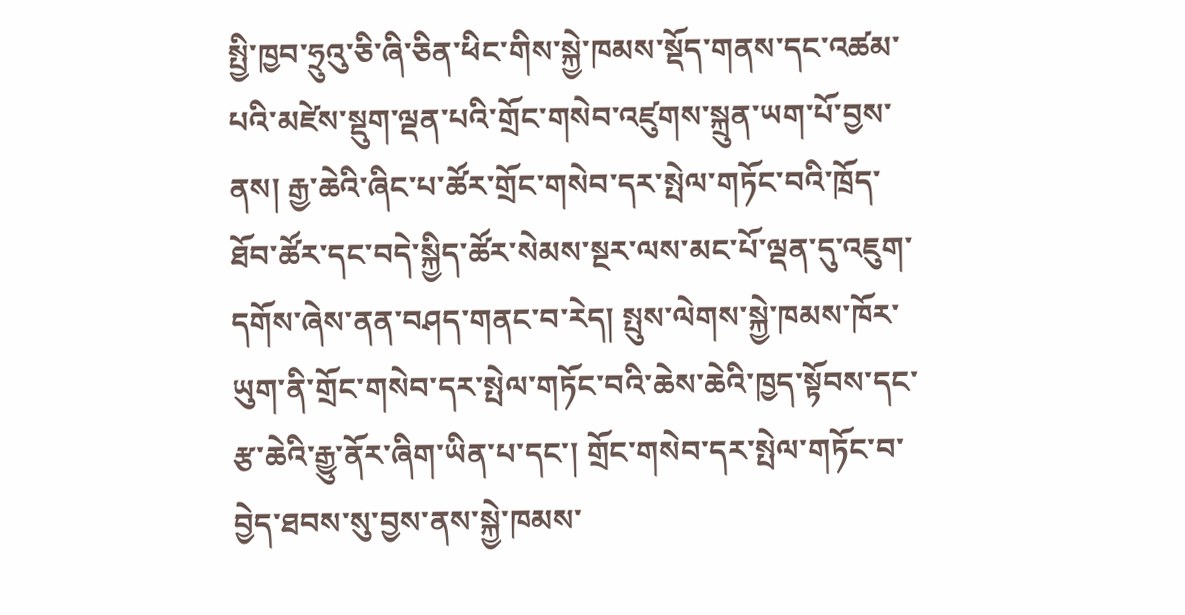སྤྱི་ཁྱབ་ཧྲུའུ་ཅི་ཞི་ཅིན་ཕིང་གིས་སྐྱེ་ཁམས་སྡོད་གནས་དང་འཚམ་པའི་མཛེས་སྡུག་ལྡན་པའི་གྲོང་གསེབ་འཛུགས་སྐྲུན་ཡག་པོ་བྱས་ནས། རྒྱ་ཆེའི་ཞིང་པ་ཚོར་གྲོང་གསེབ་དར་སྤེལ་གཏོང་བའི་ཁྲོད་ཐོབ་ཚོར་དང་བདེ་སྐྱིད་ཚོར་སེམས་སྔར་ལས་མང་པོ་ལྡན་དུ་འཇུག་དགོས་ཞེས་ནན་བཤད་གནང་བ་རེད། སྤུས་ལེགས་སྐྱེ་ཁམས་ཁོར་ཡུག་ནི་གྲོང་གསེབ་དར་སྤེལ་གཏོང་བའི་ཆེས་ཆེའི་ཁྱད་སྟོབས་དང་རྩ་ཆེའི་རྒྱུ་ནོར་ཞིག་ཡིན་པ་དང་། གྲོང་གསེབ་དར་སྤེལ་གཏོང་བ་བྱེད་ཐབས་སུ་བྱས་ནས་སྐྱེ་ཁམས་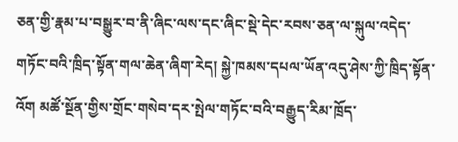ཅན་གྱི་རྣམ་པ་བསྒྱུར་བ་ནི་ཞིང་ལས་དང་ཞིང་སྡེ་དེང་རབས་ཅན་ལ་སྐུལ་འདེད་གཏོང་བའི་ཁྲིད་སྟོན་གལ་ཆེན་ཞིག་རེད། སྐྱེ་ཁམས་དཔལ་ཡོན་འདུ་ཤེས་ཀྱི་ཁྲིད་སྟོན་འོག མཚོ་སྔོན་གྱིས་གྲོང་གསེབ་དར་སྤེལ་གཏོང་བའི་བརྒྱུད་རིམ་ཁྲོད་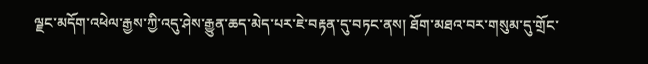ལྗང་མདོག་འཕེལ་རྒྱས་ཀྱི་འདུ་ཤེས་རྒྱུན་ཆད་མེད་པར་ཇེ་བརྟན་དུ་བཏང་ནས། ཐོག་མཐའ་བར་གསུམ་དུ་གྲོང་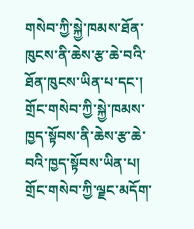གསེབ་ཀྱི་སྐྱེ་ཁམས་ཐོན་ཁུངས་ནི་ཆེས་རྩ་ཆེ་བའི་ཐོན་ཁུངས་ཡིན་པ་དང་། གྲོང་གསེབ་ཀྱི་སྐྱེ་ཁམས་ཁྱད་སྟོབས་ནི་ཆེས་རྩ་ཆེ་བའི་ཁྱད་སྟོབས་ཡིན་པ། གྲོང་གསེབ་ཀྱི་ལྗང་མདོག་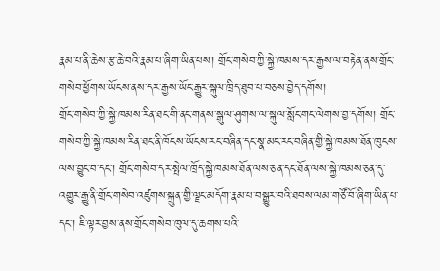རྣམ་པ་ནི་ཆེས་རྩ་ཆེ་བའི་རྣམ་པ་ཞིག་ཡིན་པས། གྲོང་གསེབ་ཀྱི་སྐྱེ་ཁམས་དར་རྒྱས་ལ་བརྟེན་ནས་གྲོང་གསེབ་ཕྱོགས་ཡོངས་ནས་དར་རྒྱས་ཡོང་རྒྱུར་སྐུལ་ཁྲིད་ཐུབ་པ་བཅས་བྱེད་དགོས།
གྲོང་གསེབ་ཀྱི་སྐྱེ་ཁམས་རིན་ཐང་གི་ནང་གནས་སྒུལ་ཤུགས་ལ་སྐུལ་སློང་གང་ལེགས་བྱ་དགོས། གྲོང་གསེབ་ཀྱི་སྐྱེ་ཁམས་རིན་ཐང་ནི་ཁོངས་ཡོངས་རང་བཞིན་དང་སྣ་མང་རང་བཞིན་གྱི་སྐྱེ་ཁམས་ཐོན་ཁུངས་ལས་བྱུང་བ་དང་། གྲོང་གསེབ་དར་སྤེལ་ཁྲོད་སྐྱེ་ཁམས་ཐོན་ལས་ཅན་དང་ཐོན་ལས་སྐྱེ་ཁམས་ཅན་དུ་འགྱུར་རྒྱུ་ནི་གྲོང་གསེབ་འཛུགས་སྐྲུན་གྱི་ལྗང་མདོག་རྣམ་པ་བསྒྱུར་བའི་ཐབས་ལམ་གཙོ་བོ་ཞིག་ཡིན་པ་དང་། ཇི་ལྟར་བྱས་ནས་གྲོང་གསེབ་ཁུལ་དུ་ཆགས་པའི་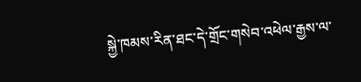སྐྱེ་ཁམས་རིན་ཐང་དེ་གྲོང་གསེབ་འཕེལ་རྒྱས་ལ་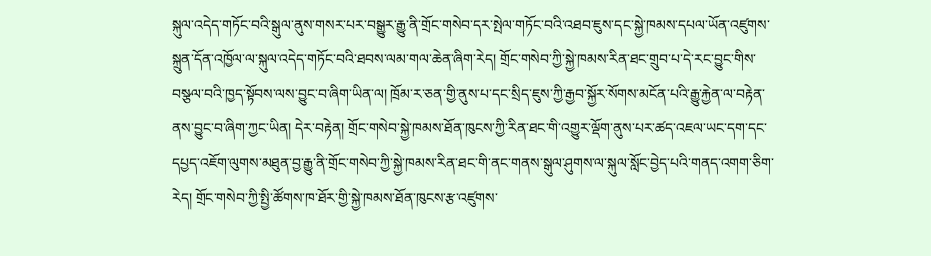སྐུལ་འདེད་གཏོང་བའི་སྒུལ་ནུས་གསར་པར་བསྒྱུར་རྒྱུ་ནི་གྲོང་གསེབ་དར་སྤེལ་གཏོང་བའི་འཐབ་ཇུས་དང་སྐྱེ་ཁམས་དཔལ་ཡོན་འཛུགས་སྐྲུན་དོན་འཁྱོལ་ལ་སྐུལ་འདེད་གཏོང་བའི་ཐབས་ལམ་གལ་ཆེན་ཞིག་རེད། གྲོང་གསེབ་ཀྱི་སྐྱེ་ཁམས་རིན་ཐང་གྲུབ་པ་དེ་རང་བྱུང་གིས་བསྩལ་བའི་ཁྱད་སྟོབས་ལས་བྱུང་བ་ཞིག་ཡིན་ལ། ཁྲོམ་ར་ཅན་གྱི་ནུས་པ་དང་སྲིད་ཇུས་ཀྱི་རྒྱབ་སྐྱོར་སོགས་མངོན་པའི་རྒྱུ་རྐྱེན་ལ་བརྟེན་ནས་བྱུང་བ་ཞིག་ཀྱང་ཡིན། དེར་བརྟེན། གྲོང་གསེབ་སྐྱེ་ཁམས་ཐོན་ཁུངས་ཀྱི་རིན་ཐང་གི་འགྱུར་ལྡོག་ནུས་པར་ཚད་འཇལ་ཡང་དག་དང་དཔྱད་འཇོག་ལུགས་མཐུན་བྱ་རྒྱུ་ནི་གྲོང་གསེབ་ཀྱི་སྐྱེ་ཁམས་རིན་ཐང་གི་ནང་གནས་སྒུལ་ཤུགས་ལ་སྐུལ་སློང་བྱེད་པའི་གནད་འགག་ཅིག་རེད། གྲོང་གསེབ་ཀྱི་སྤྱི་ཚོགས་ཁ་ཐོར་གྱི་སྐྱེ་ཁམས་ཐོན་ཁུངས་རྩ་འཛུགས་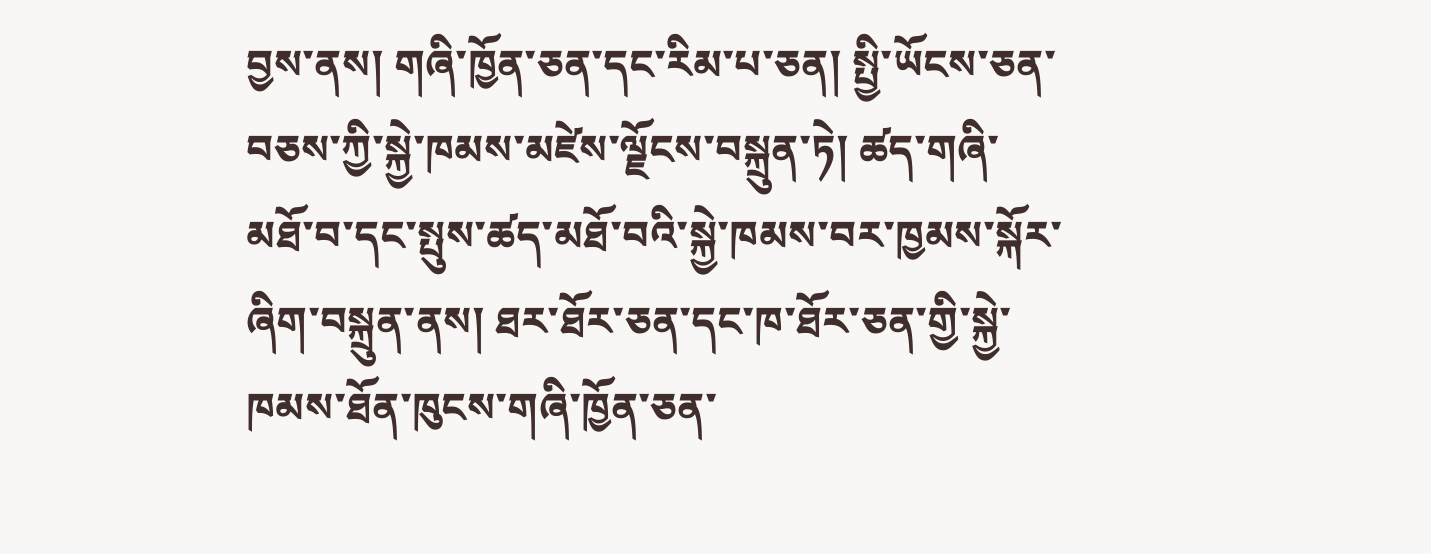བྱས་ནས། གཞི་ཁྱོན་ཅན་དང་རིམ་པ་ཅན། སྤྱི་ཡོངས་ཅན་བཅས་ཀྱི་སྐྱེ་ཁམས་མཛེས་ལྗོངས་བསྐྲུན་ཏེ། ཚད་གཞི་མཐོ་བ་དང་སྤུས་ཚད་མཐོ་བའི་སྐྱེ་ཁམས་བར་ཁྱམས་སྐོར་ཞིག་བསྐྲུན་ནས། ཐར་ཐོར་ཅན་དང་ཁ་ཐོར་ཅན་གྱི་སྐྱེ་ཁམས་ཐོན་ཁུངས་གཞི་ཁྱོན་ཅན་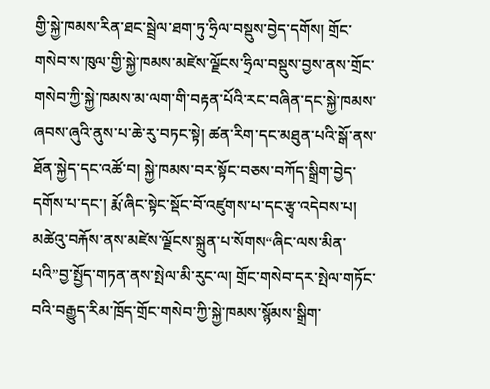གྱི་སྐྱེ་ཁམས་རིན་ཐང་སྦྲེལ་ཐག་ཏུ་ཧྲིལ་བསྡུས་བྱེད་དགོས། གྲོང་གསེབ་ས་ཁུལ་གྱི་སྐྱེ་ཁམས་མཛེས་ལྗོངས་ཧྲིལ་བསྡུས་བྱས་ནས་གྲོང་གསེབ་ཀྱི་སྐྱེ་ཁམས་མ་ལག་གི་བརྟན་པོའི་རང་བཞིན་དང་སྐྱེ་ཁམས་ཞབས་ཞུའི་ནུས་པ་ཆེ་རུ་བཏང་སྟེ། ཚན་རིག་དང་མཐུན་པའི་སྒོ་ནས་ཐོན་སྐྱེད་དང་འཚོ་བ། སྐྱེ་ཁམས་བར་སྟོང་བཅས་བཀོད་སྒྲིག་བྱེད་དགོས་པ་དང་། རྨོ་ཞིང་སྟེང་སྡོང་བོ་འཛུགས་པ་དང་རྩྭ་འདེབས་པ། མཚེའུ་བརྐོས་ནས་མཛེས་ལྗོངས་སྐྲུན་པ་སོགས“ཞིང་ལས་མིན་པའི”བྱ་སྤྱོད་གཏན་ནས་སྤེལ་མི་རུང་ལ། གྲོང་གསེབ་དར་སྤེལ་གཏོང་བའི་བརྒྱུད་རིམ་ཁྲོད་གྲོང་གསེབ་ཀྱི་སྐྱེ་ཁམས་སྙོམས་སྒྲིག་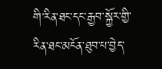གི་རིན་ཐང་དང་རྒྱབ་སྐྱོར་གྱི་རིན་ཐང་མངོན་ཐུབ་པ་བྱེད་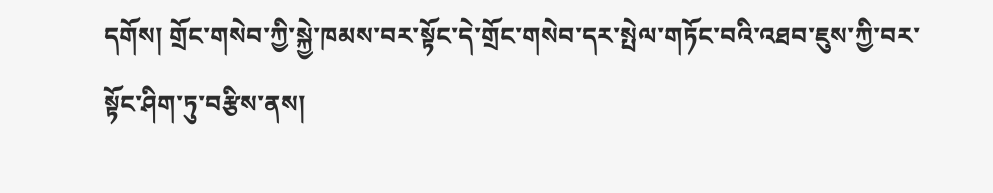དགོས། གྲོང་གསེབ་ཀྱི་སྐྱེ་ཁམས་བར་སྟོང་དེ་གྲོང་གསེབ་དར་སྤེལ་གཏོང་བའི་འཐབ་ཇུས་ཀྱི་བར་སྟོང་ཤིག་ཏུ་བརྩིས་ནས།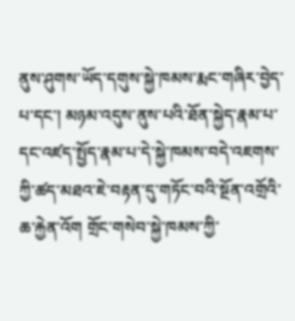ནུས་ཤུགས་ཡོད་དགུས་སྐྱེ་ཁམས་རྨང་གཞིར་བྱེད་པ་དང་། མཉམ་འདུས་ནུས་པའི་ཐོན་སྐྱེད་རྣམ་པ་དང་འཛད་སྤྱོད་རྣམ་པ་དེ་སྐྱེ་ཁམས་བདེ་འཇགས་ཀྱི་ཚད་མཐའ་ཇེ་བརྟན་དུ་གཏོང་བའི་སྔོན་འགྲོའི་ཆ་རྐྱེན་འོག གྲོང་གསེབ་སྐྱེ་ཁམས་ཀྱི་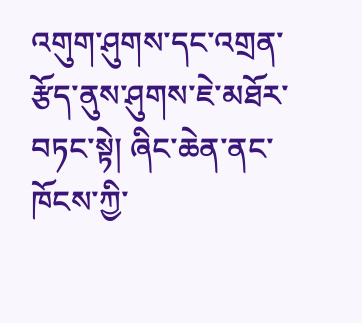འགུག་ཤུགས་དང་འགྲན་རྩོད་ནུས་ཤུགས་ཇེ་མཐོར་བཏང་སྟེ། ཞིང་ཆེན་ནང་ཁོངས་ཀྱི་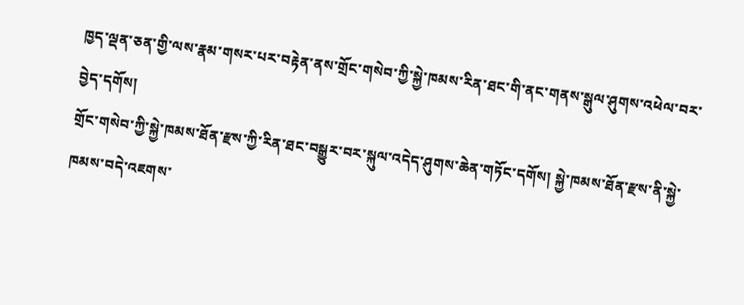ཁྱད་ལྡན་ཅན་གྱི་ལས་རྣམ་གསར་པར་བརྟེན་ནས་གྲོང་གསེབ་ཀྱི་སྐྱེ་ཁམས་རིན་ཐང་གི་ནང་གནས་སྒུལ་ཤུགས་འཕེལ་བར་བྱེད་དགོས།
གྲོང་གསེབ་ཀྱི་སྐྱེ་ཁམས་ཐོན་རྫས་ཀྱི་རིན་ཐང་བསྒྱུར་བར་སྐུལ་འདེད་ཤུགས་ཆེན་གཏོང་དགོས། སྐྱེ་ཁམས་ཐོན་རྫས་ནི་སྐྱེ་ཁམས་བདེ་འཇགས་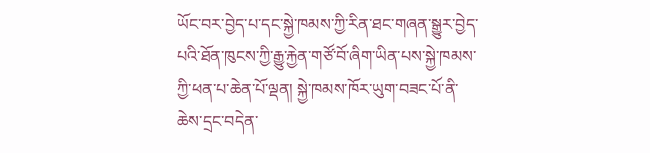ཡོང་བར་བྱེད་པ་དང་སྐྱེ་ཁམས་ཀྱི་རིན་ཐང་གཞན་སྒྱུར་བྱེད་པའི་ཐོན་ཁུངས་ཀྱི་རྒྱུ་རྐྱེན་གཙོ་བོ་ཞིག་ཡིན་པས་སྐྱེ་ཁམས་ཀྱི་ཕན་པ་ཆེན་པོ་ལྡན། སྐྱེ་ཁམས་ཁོར་ཡུག་བཟང་པོ་ནི་ཆེས་དྲང་བདེན་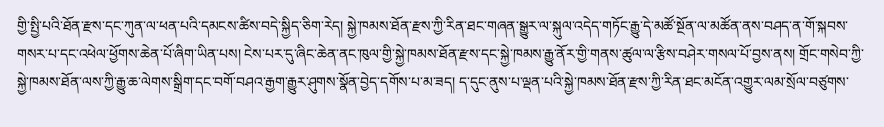གྱི་སྤྱི་པའི་ཐོན་རྫས་དང་ཀུན་ལ་ཕན་པའི་དམངས་ཚིས་བདེ་སྐྱིད་ཅིག་རེད། སྐྱེ་ཁམས་ཐོན་རྫས་ཀྱི་རིན་ཐང་གཞན་སྒྱུར་ལ་སྐུལ་འདེད་གཏོང་རྒྱུ་དེ་མཚོ་སྔོན་ལ་མཚོན་ནས་བཤད་ན་གོ་སྐབས་གསར་པ་དང་འཕེལ་ཕྱོགས་ཆེན་པོ་ཞིག་ཡིན་པས། ངེས་པར་དུ་ཞིང་ཆེན་ནང་ཁུལ་གྱི་སྐྱེ་ཁམས་ཐོན་རྫས་དང་སྐྱེ་ཁམས་རྒྱུ་ནོར་གྱི་གནས་ཚུལ་ལ་རྩིས་བཤེར་གསལ་པོ་བྱས་ནས། གྲོང་གསེབ་ཀྱི་སྐྱེ་ཁམས་ཐོན་ལས་ཀྱི་རྒྱུ་ཆ་ལེགས་སྒྲིག་དང་བགོ་བཤའ་རྒྱག་རྒྱུར་ཤུགས་སྣོན་བྱེད་དགོས་པ་མ་ཟད། ད་དུང་ནུས་པ་ལྡན་པའི་སྐྱེ་ཁམས་ཐོན་རྫས་ཀྱི་རིན་ཐང་མངོན་འགྱུར་ལམ་སྲོལ་བཙུགས་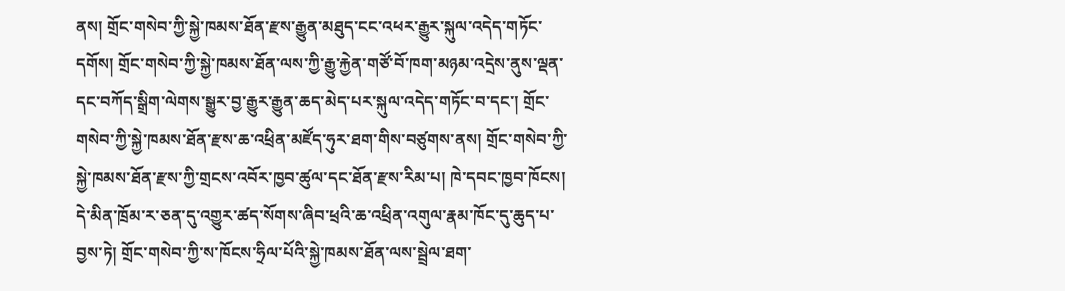ནས། གྲོང་གསེབ་ཀྱི་སྐྱེ་ཁམས་ཐོན་རྫས་རྒྱུན་མཐུད་ངང་འཕར་རྒྱུར་སྐུལ་འདེད་གཏོང་དགོས། གྲོང་གསེབ་ཀྱི་སྐྱེ་ཁམས་ཐོན་ལས་ཀྱི་རྒྱུ་རྐྱེན་གཙོ་བོ་ཁག་མཉམ་འདྲེས་ནུས་ལྡན་དང་བཀོད་སྒྲིག་ལེགས་སྒྱུར་བྱ་རྒྱུར་རྒྱུན་ཆད་མེད་པར་སྐུལ་འདེད་གཏོང་བ་དང་། གྲོང་གསེབ་ཀྱི་སྐྱེ་ཁམས་ཐོན་རྫས་ཆ་འཕྲིན་མཛོད་ཧུར་ཐག་གིས་བཙུགས་ནས། གྲོང་གསེབ་ཀྱི་སྐྱེ་ཁམས་ཐོན་རྫས་ཀྱི་གྲངས་འབོར་ཁྱབ་ཚུལ་དང་ཐོན་རྫས་རིམ་པ། ཁེ་དབང་ཁྱབ་ཁོངས། དེ་མིན་ཁྲོམ་ར་ཅན་དུ་འགྱུར་ཚད་སོགས་ཞིབ་ཕྲའི་ཆ་འཕྲིན་འགུལ་རྣམ་ཁོང་དུ་ཆུད་པ་བྱས་ཏེ། གྲོང་གསེབ་ཀྱི་ས་ཁོངས་ཧྲིལ་པོའི་སྐྱེ་ཁམས་ཐོན་ལས་སྦྲེལ་ཐག་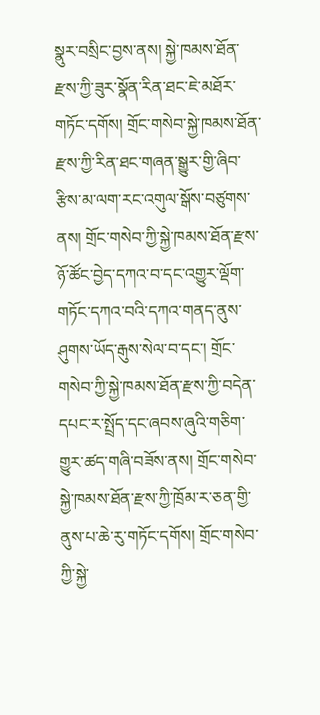སྣུར་བསྲིང་བྱས་ནས། སྐྱེ་ཁམས་ཐོན་རྫས་ཀྱི་ཟུར་སྣོན་རིན་ཐང་ཇེ་མཐོར་གཏོང་དགོས། གྲོང་གསེབ་སྐྱེ་ཁམས་ཐོན་རྫས་ཀྱི་རིན་ཐང་གཞན་སྒྱུར་གྱི་ཞིབ་རྩིས་མ་ལག་རང་འགུལ་སྒོས་བཙུགས་ནས། གྲོང་གསེབ་ཀྱི་སྐྱེ་ཁམས་ཐོན་རྫས་ཉོ་ཚོང་བྱེད་དཀའ་བ་དང་འགྱུར་ལྡོག་གཏོང་དཀའ་བའི་དཀའ་གནད་ནུས་ཤུགས་ཡོད་རྒུས་སེལ་བ་དང་། གྲོང་གསེབ་ཀྱི་སྐྱེ་ཁམས་ཐོན་རྫས་ཀྱི་བདེན་དཔང་ར་སྤྲོད་དང་ཞབས་ཞུའི་གཅིག་གྱུར་ཚད་གཞི་བཟོས་ནས། གྲོང་གསེབ་སྐྱེ་ཁམས་ཐོན་རྫས་ཀྱི་ཁྲོམ་ར་ཅན་གྱི་ནུས་པ་ཆེ་རུ་གཏོང་དགོས། གྲོང་གསེབ་ཀྱི་སྐྱེ་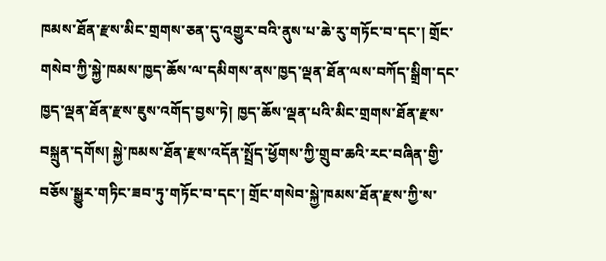ཁམས་ཐོན་རྫས་མིང་གྲགས་ཅན་དུ་འགྱུར་བའི་ནུས་པ་ཆེ་རུ་གཏོང་བ་དང་། གྲོང་གསེབ་ཀྱི་སྐྱེ་ཁམས་ཁྱད་ཆོས་ལ་དམིགས་ནས་ཁྱད་ལྡན་ཐོན་ལས་བཀོད་སྒྲིག་དང་ཁྱད་ལྡན་ཐོན་རྫས་ཇུས་འགོད་བྱས་ཏེ། ཁྱད་ཆོས་ལྡན་པའི་མིང་གྲགས་ཐོན་རྫས་བསྐྲུན་དགོས། སྐྱེ་ཁམས་ཐོན་རྫས་འདོན་སྤྲོད་ཕྱོགས་ཀྱི་གྲུབ་ཆའི་རང་བཞིན་གྱི་བཅོས་སྒྱུར་གཏིང་ཟབ་ཏུ་གཏོང་བ་དང་། གྲོང་གསེབ་སྐྱེ་ཁམས་ཐོན་རྫས་ཀྱི་ས་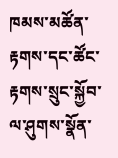ཁམས་མཚོན་རྟགས་དང་ཚོང་རྟགས་སྲུང་སྐྱོབ་ལ་ཤུགས་སྣོན་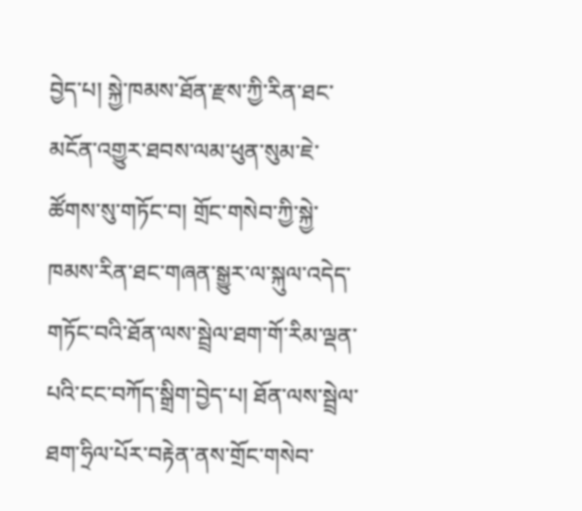བྱེད་པ། སྐྱེ་ཁམས་ཐོན་རྫས་ཀྱི་རིན་ཐང་མངོན་འགྱུར་ཐབས་ལམ་ཕུན་སུམ་ཇེ་ཚོགས་སུ་གཏོང་བ། གྲོང་གསེབ་ཀྱི་སྐྱེ་ཁམས་རིན་ཐང་གཞན་སྒྱུར་ལ་སྐུལ་འདེད་གཏོང་བའི་ཐོན་ལས་སྦྲེལ་ཐག་གོ་རིམ་ལྡན་པའི་ངང་བཀོད་སྒྲིག་བྱེད་པ། ཐོན་ལས་སྦྲེལ་ཐག་ཧྲིལ་པོར་བརྟེན་ནས་གྲོང་གསེབ་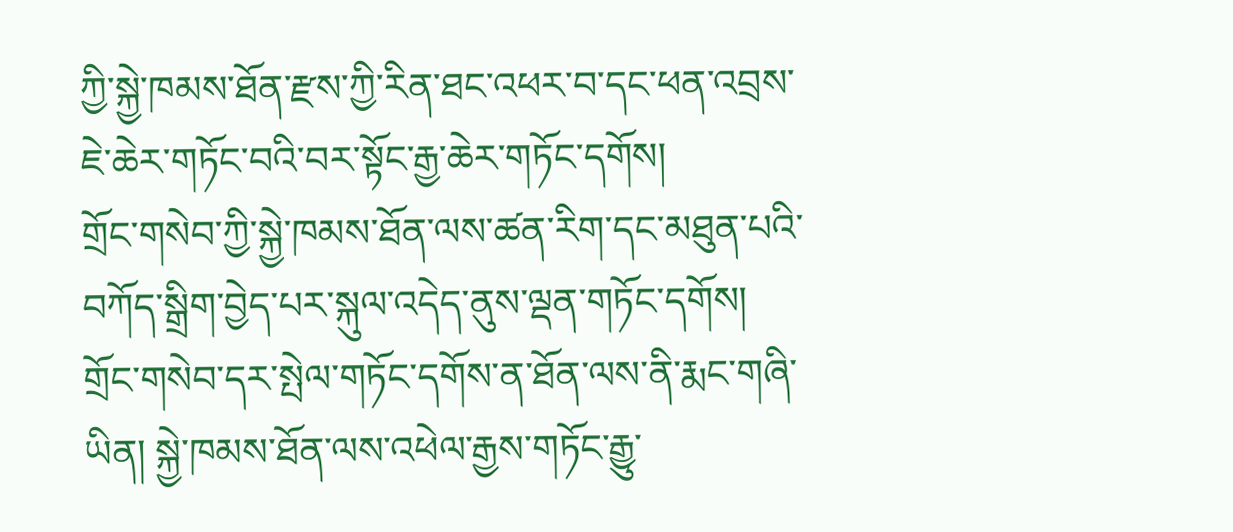ཀྱི་སྐྱེ་ཁམས་ཐོན་རྫས་ཀྱི་རིན་ཐང་འཕར་བ་དང་ཕན་འབྲས་ཇེ་ཆེར་གཏོང་བའི་བར་སྟོང་རྒྱ་ཆེར་གཏོང་དགོས།
གྲོང་གསེབ་ཀྱི་སྐྱེ་ཁམས་ཐོན་ལས་ཚན་རིག་དང་མཐུན་པའི་བཀོད་སྒྲིག་བྱེད་པར་སྐུལ་འདེད་ནུས་ལྡན་གཏོང་དགོས། གྲོང་གསེབ་དར་སྤེལ་གཏོང་དགོས་ན་ཐོན་ལས་ནི་རྨང་གཞི་ཡིན། སྐྱེ་ཁམས་ཐོན་ལས་འཕེལ་རྒྱས་གཏོང་རྒྱུ་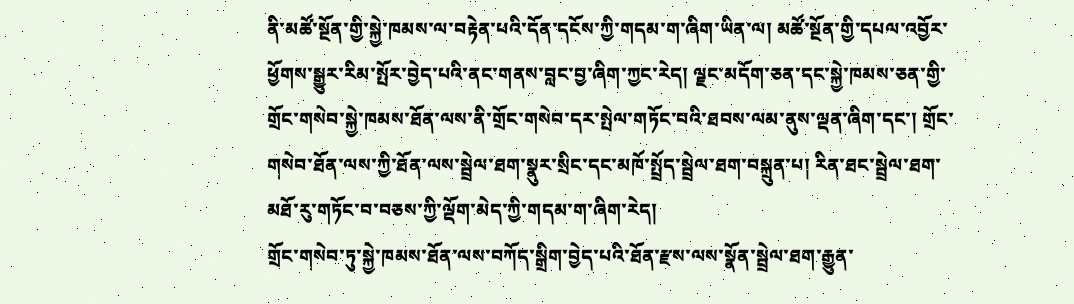ནི་མཚོ་སྔོན་གྱི་སྐྱེ་ཁམས་ལ་བརྟེན་པའི་དོན་དངོས་ཀྱི་གདམ་ག་ཞིག་ཡིན་ལ། མཚོ་སྔོན་གྱི་དཔལ་འབྱོར་ཕྱོགས་སྒྱུར་རིམ་སྤོར་བྱེད་པའི་ནང་གནས་བླང་བྱ་ཞིག་ཀྱང་རེད། ལྗང་མདོག་ཅན་དང་སྐྱེ་ཁམས་ཅན་གྱི་གྲོང་གསེབ་སྐྱེ་ཁམས་ཐོན་ལས་ནི་གྲོང་གསེབ་དར་སྤེལ་གཏོང་བའི་ཐབས་ལམ་ནུས་ལྡན་ཞིག་དང་། གྲོང་གསེབ་ཐོན་ལས་ཀྱི་ཐོན་ལས་སྦྲེལ་ཐག་སྣུར་སྲིང་དང་མཁོ་སྤྲོད་སྦྲེལ་ཐག་བསྐྲུན་པ། རིན་ཐང་སྦྲེལ་ཐག་མཐོ་རུ་གཏོང་བ་བཅས་ཀྱི་ལྡོག་མེད་ཀྱི་གདམ་ག་ཞིག་རེད།
གྲོང་གསེབ་ཏུ་སྐྱེ་ཁམས་ཐོན་ལས་བཀོད་སྒྲིག་བྱེད་པའི་ཐོན་རྫས་ལས་སྣོན་སྦྲེལ་ཐག་རྒྱུན་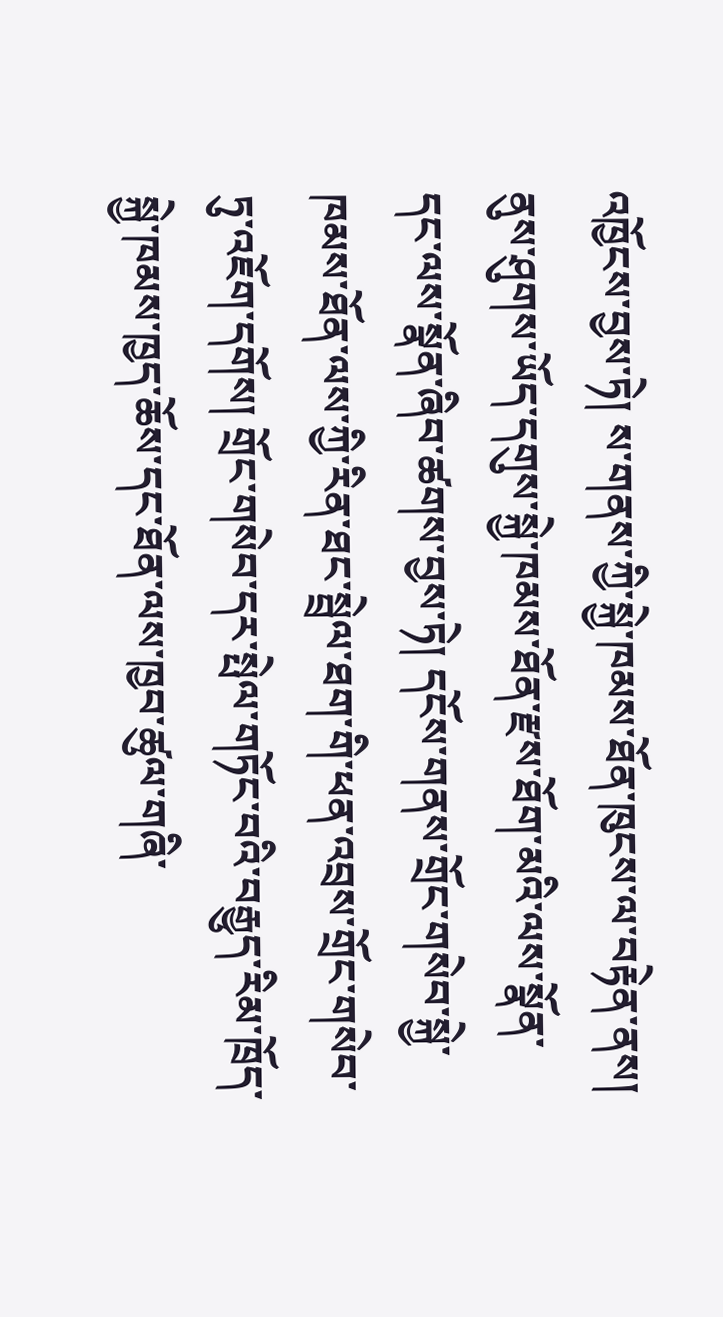འཁྱོངས་བྱས་ཏེ། ས་གནས་ཀྱི་སྐྱེ་ཁམས་ཐོན་ཁུངས་ལ་བརྟེན་ནས། ནུས་ཤུགས་ཡོད་དགུས་སྐྱེ་ཁམས་ཐོན་རྫས་ཐོག་མའི་ལས་སྣོན་དང་ལས་སྣོན་ཞིབ་ཚགས་བྱས་ཏེ། དངོས་གནས་གྲོང་གསེབ་སྐྱེ་ཁམས་ཐོན་ལས་ཀྱི་རིན་ཐང་སྦྲེལ་ཐག་གི་ཕན་འབྲས་གྲོང་གསེབ་ཏུ་འཇོག་དགོས། གྲོང་གསེབ་དར་སྤེལ་གཏོང་བའི་བརྒྱུད་རིམ་ཁྲོད་སྐྱེ་ཁམས་ཁྱད་ཆོས་དང་ཐོན་ལས་ཁྱབ་ཚུལ་གཞི་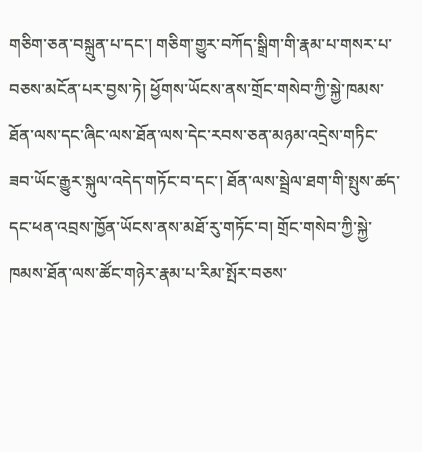གཅིག་ཅན་བསྐྲུན་པ་དང་། གཅིག་གྱུར་བཀོད་སྒྲིག་གི་རྣམ་པ་གསར་པ་བཅས་མངོན་པར་བྱས་ཏེ། ཕྱོགས་ཡོངས་ནས་གྲོང་གསེབ་ཀྱི་སྐྱེ་ཁམས་ཐོན་ལས་དང་ཞིང་ལས་ཐོན་ལས་དེང་རབས་ཅན་མཉམ་འདྲེས་གཏིང་ཟབ་ཡོང་རྒྱུར་སྐུལ་འདེད་གཏོང་བ་དང་། ཐོན་ལས་སྦྲེལ་ཐག་གི་སྤུས་ཚད་དང་ཕན་འབྲས་ཁྱོན་ཡོངས་ནས་མཐོ་རུ་གཏོང་བ། གྲོང་གསེབ་ཀྱི་སྐྱེ་ཁམས་ཐོན་ལས་ཚོང་གཉེར་རྣམ་པ་རིམ་སྤོར་བཅས་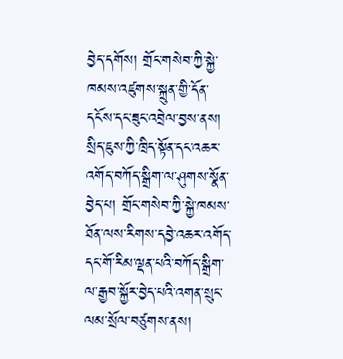བྱེད་དགོས། གྲོང་གསེབ་ཀྱི་སྐྱེ་ཁམས་འཛུགས་སྐྲུན་གྱི་དོན་དངོས་དང་ཟུང་འབྲེལ་བྱས་ནས། སྲིད་ཇུས་ཀྱི་ཁྲིད་སྟོན་དང་འཆར་འགོད་བཀོད་སྒྲིག་ལ་ཤུགས་སྣོན་བྱེད་པ། གྲོང་གསེབ་ཀྱི་སྐྱེ་ཁམས་ཐོན་ལས་རིགས་དབྱེ་འཆར་འགོད་དང་གོ་རིམ་ལྡན་པའི་བཀོད་སྒྲིག་ལ་རྒྱབ་སྐྱོར་བྱེད་པའི་འགན་སྲུང་ལམ་སྲོལ་བཙུགས་ནས།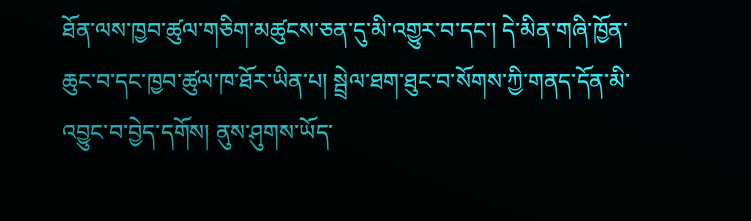ཐོན་ལས་ཁྱབ་ཚུལ་གཅིག་མཚུངས་ཅན་དུ་མི་འགྱུར་བ་དང་། དེ་མིན་གཞི་ཁྱོན་ཆུང་བ་དང་ཁྱབ་ཚུལ་ཁ་ཐོར་ཡིན་པ། སྦྲེལ་ཐག་ཐུང་བ་སོགས་ཀྱི་གནད་དོན་མི་འབྱུང་བ་བྱེད་དགོས། ནུས་ཤུགས་ཡོད་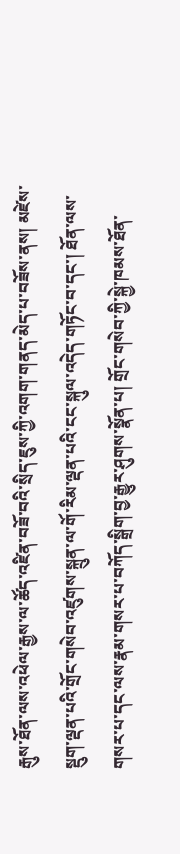རྒུས་ཐོན་ལས་འཕེལ་རྒྱས་ལ་ཚོད་འཛིན་བཟོ་བའི་སྲིད་ཇུས་ཀྱི་འགག་གནད་མེད་པ་བཟོས་ནས། མཛེས་སྡུག་ལྡན་པའི་གྲོང་གསེབ་འཛུགས་སྐྲུན་ལ་གོ་རིམ་ལྡན་པའི་ངང་སྐུལ་འདེད་གཏོང་བ་དང་། ཐོན་ལས་གསར་པ་དང་ལས་རྣམ་གསར་པ་བཀོད་སྒྲིག་བྱ་རྒྱུར་ཤུགས་སྣོན་པ། གྲོང་གསེབ་ཀྱི་སྐྱེ་ཁམས་ཐོན་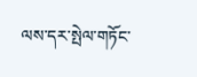ལས་དར་སྤེལ་གཏོང་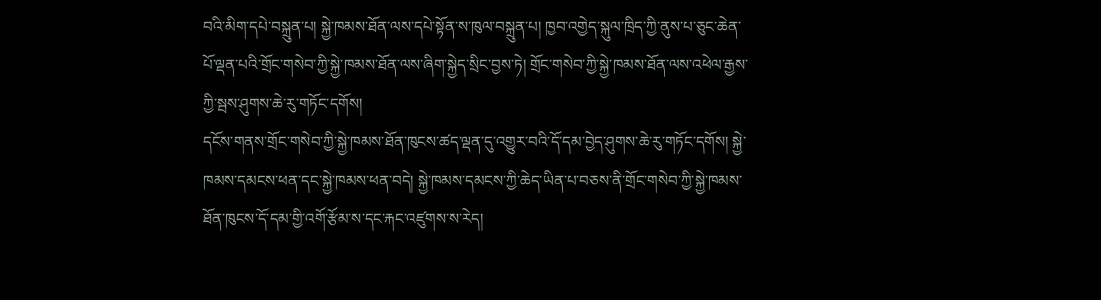བའི་མིག་དཔེ་བསྐྲུན་པ། སྐྱེ་ཁམས་ཐོན་ལས་དཔེ་སྟོན་ས་ཁུལ་བསྐྲུན་པ། ཁྱབ་འགྱེད་སྐུལ་ཁྲིད་ཀྱི་ནུས་པ་ཅུང་ཆེན་པོ་ལྡན་པའི་གྲོང་གསེབ་ཀྱི་སྐྱེ་ཁམས་ཐོན་ལས་ཞིག་སྐྱེད་སྲིང་བྱས་ཏེ། གྲོང་གསེབ་ཀྱི་སྐྱེ་ཁམས་ཐོན་ལས་འཕེལ་རྒྱས་ཀྱི་སྦས་ཤུགས་ཆེ་རུ་གཏོང་དགོས།
དངོས་གནས་གྲོང་གསེབ་ཀྱི་སྐྱེ་ཁམས་ཐོན་ཁུངས་ཚད་ལྡན་དུ་འགྱུར་བའི་དོ་དམ་བྱེད་ཤུགས་ཆེ་རུ་གཏོང་དགོས། སྐྱེ་ཁམས་དམངས་ཕན་དང་སྐྱེ་ཁམས་ཕན་བདེ། སྐྱེ་ཁམས་དམངས་ཀྱི་ཆེད་ཡིན་པ་བཅས་ནི་གྲོང་གསེབ་ཀྱི་སྐྱེ་ཁམས་ཐོན་ཁུངས་དོ་དམ་གྱི་འགོ་རྩོམ་ས་དང་རྐང་འཛུགས་ས་རེད།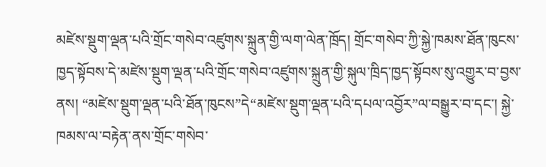མཛེས་སྡུག་ལྡན་པའི་གྲོང་གསེབ་འཛུགས་སྐྲུན་གྱི་ལག་ལེན་ཁྲོད། གྲོང་གསེབ་ཀྱི་སྐྱེ་ཁམས་ཐོན་ཁུངས་ཁྱད་སྟོབས་དེ་མཛེས་སྡུག་ལྡན་པའི་གྲོང་གསེབ་འཛུགས་སྐྲུན་གྱི་སྐུལ་ཁྲིད་ཁྱད་སྟོབས་སུ་འགྱུར་བ་བྱས་ནས། “མཛེས་སྡུག་ལྡན་པའི་ཐོན་ཁུངས”དེ“མཛེས་སྡུག་ལྡན་པའི་དཔལ་འབྱོར”ལ་བསྒྱུར་བ་དང་། སྐྱེ་ཁམས་ལ་བརྟེན་ནས་གྲོང་གསེབ་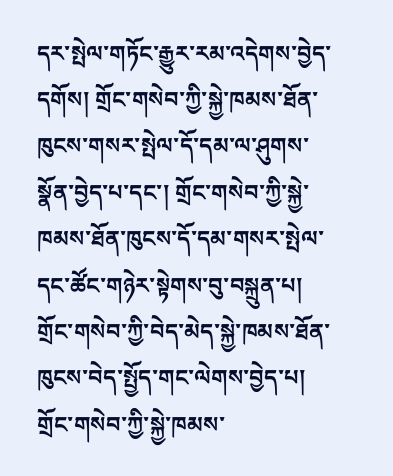དར་སྤེལ་གཏོང་རྒྱུར་རམ་འདེགས་བྱེད་དགོས། གྲོང་གསེབ་ཀྱི་སྐྱེ་ཁམས་ཐོན་ཁུངས་གསར་སྤེལ་དོ་དམ་ལ་ཤུགས་སྣོན་བྱེད་པ་དང་། གྲོང་གསེབ་ཀྱི་སྐྱེ་ཁམས་ཐོན་ཁུངས་དོ་དམ་གསར་སྤེལ་དང་ཚོང་གཉེར་སྟེགས་བུ་བསྐྲུན་པ། གྲོང་གསེབ་ཀྱི་བེད་མེད་སྐྱེ་ཁམས་ཐོན་ཁུངས་བེད་སྤྱོད་གང་ལེགས་བྱེད་པ། གྲོང་གསེབ་ཀྱི་སྐྱེ་ཁམས་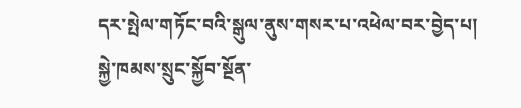དར་སྤེལ་གཏོང་བའི་སྒུལ་ནུས་གསར་པ་འཕེལ་བར་བྱེད་པ། སྐྱེ་ཁམས་སྲུང་སྐྱོབ་སྔོན་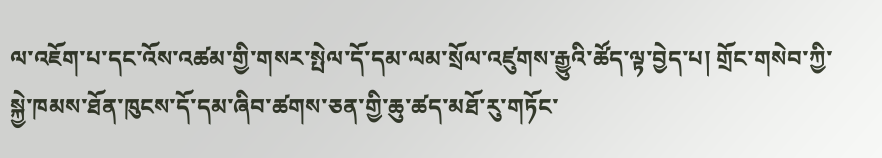ལ་འཇོག་པ་དང་འོས་འཚམ་གྱི་གསར་སྤེལ་དོ་དམ་ལམ་སྲོལ་འཛུགས་རྒྱུའི་ཚོད་ལྟ་བྱེད་པ། གྲོང་གསེབ་ཀྱི་སྐྱེ་ཁམས་ཐོན་ཁུངས་དོ་དམ་ཞིབ་ཚགས་ཅན་གྱི་ཆུ་ཚད་མཐོ་རུ་གཏོང་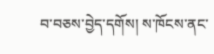བ་བཅས་བྱེད་དགོས། ས་ཁོངས་ནང་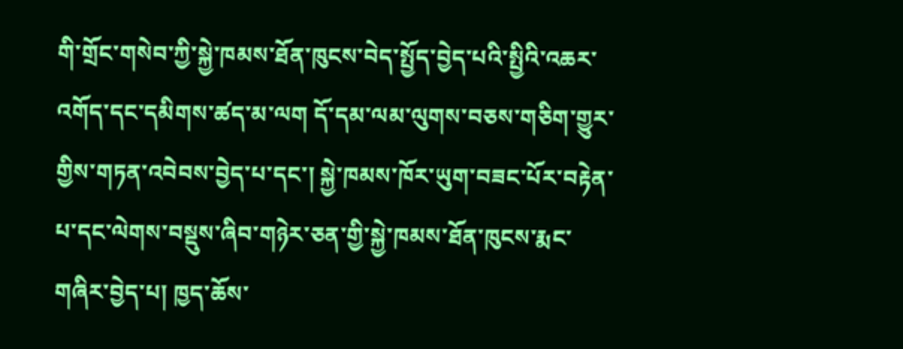གི་གྲོང་གསེབ་ཀྱི་སྐྱེ་ཁམས་ཐོན་ཁུངས་བེད་སྤྱོད་བྱེད་པའི་སྤྱིའི་འཆར་འགོད་དང་དམིགས་ཚད་མ་ལག དོ་དམ་ལམ་ལུགས་བཅས་གཅིག་གྱུར་གྱིས་གཏན་འབེབས་བྱེད་པ་དང་། སྐྱེ་ཁམས་ཁོར་ཡུག་བཟང་པོར་བརྟེན་པ་དང་ལེགས་བསྡུས་ཞིབ་གཉེར་ཅན་གྱི་སྐྱེ་ཁམས་ཐོན་ཁུངས་རྨང་གཞིར་བྱེད་པ། ཁྱད་ཆོས་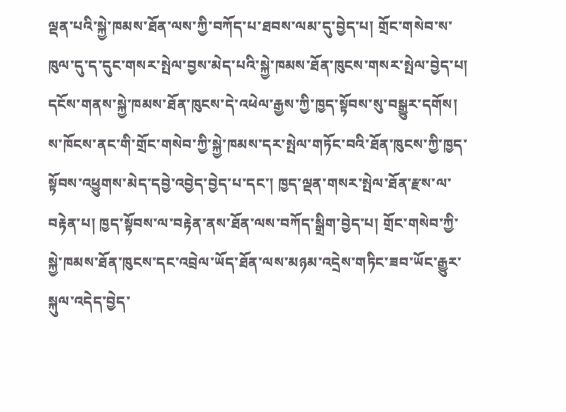ལྡན་པའི་སྐྱེ་ཁམས་ཐོན་ལས་ཀྱི་བཀོད་པ་ཐབས་ལམ་དུ་བྱེད་པ། གྲོང་གསེབ་ས་ཁུལ་དུ་ད་དུང་གསར་སྤེལ་བྱས་མེད་པའི་སྐྱེ་ཁམས་ཐོན་ཁུངས་གསར་སྤེལ་བྱེད་པ། དངོས་གནས་སྐྱེ་ཁམས་ཐོན་ཁུངས་དེ་འཕེལ་རྒྱས་ཀྱི་ཁྱད་སྟོབས་སུ་བསྒྱུར་དགོས། ས་ཁོངས་ནང་གི་གྲོང་གསེབ་ཀྱི་སྐྱེ་ཁམས་དར་སྤེལ་གཏོང་བའི་ཐོན་ཁུངས་ཀྱི་ཁྱད་སྟོབས་འཕྱུགས་མེད་དབྱེ་འབྱེད་བྱེད་པ་དང་། ཁྱད་ལྡན་གསར་སྤེལ་ཐོན་རྫས་ལ་བརྟེན་པ། ཁྱད་སྟོབས་ལ་བརྟེན་ནས་ཐོན་ལས་བཀོད་སྒྲིག་བྱེད་པ། གྲོང་གསེབ་ཀྱི་སྐྱེ་ཁམས་ཐོན་ཁུངས་དང་འབྲེལ་ཡོད་ཐོན་ལས་མཉམ་འདྲེས་གཏིང་ཟབ་ཡོང་རྒྱུར་སྐུལ་འདེད་བྱེད་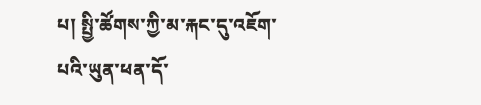པ། སྤྱི་ཚོགས་ཀྱི་མ་རྐང་དུ་འཇོག་པའི་ཡུན་ཕན་དོ་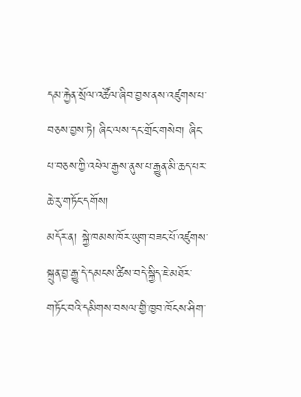དམ་རྐྱེན་སྲོལ་འཚོལ་ཞིབ་བྱས་ནས་འཛུགས་པ་བཅས་བྱས་ཏེ། ཞིང་ལས་དང་གྲོང་གསེབ། ཞིང་པ་བཅས་ཀྱི་འཕེལ་རྒྱས་ནུས་པ་རྒྱུན་མི་ཆད་པར་ཆེ་རུ་གཏོང་དགོས།
མདོར་ན། སྐྱེ་ཁམས་ཁོར་ཡུག་བཟང་པོ་འཛུགས་སྐྲུན་བྱ་རྒྱུ་དེ་དམངས་ཚིས་བདེ་སྐྱིད་ཇེ་མཐོར་གཏོང་བའི་དམིགས་བསལ་གྱི་ཁྱབ་ཁོངས་ཤིག་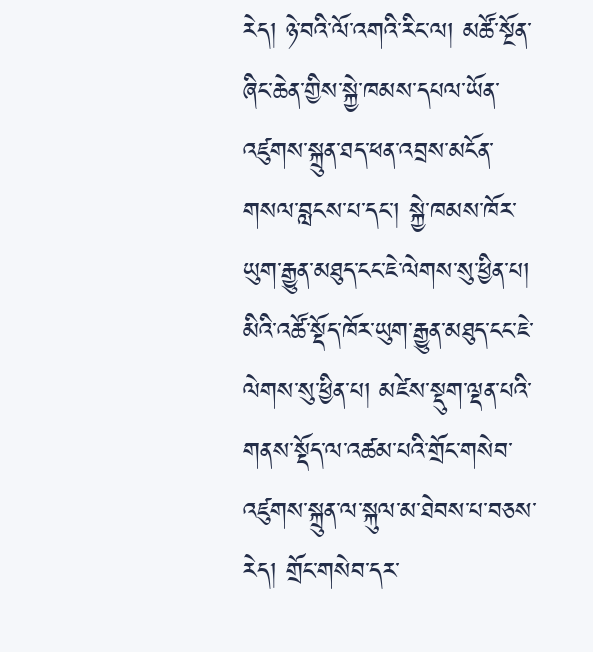རེད། ཉེ་བའི་ལོ་འགའི་རིང་ལ། མཚོ་སྔོན་ཞིང་ཆེན་གྱིས་སྐྱེ་ཁམས་དཔལ་ཡོན་འཛུགས་སྐྲུན་ཐད་ཕན་འབྲས་མངོན་གསལ་བླངས་པ་དང་། སྐྱེ་ཁམས་ཁོར་ཡུག་རྒྱུན་མཐུད་ངང་ཇེ་ལེགས་སུ་ཕྱིན་པ། མིའི་འཚོ་སྡོད་ཁོར་ཡུག་རྒྱུན་མཐུད་ངང་ཇེ་ལེགས་སུ་ཕྱིན་པ། མཛེས་སྡུག་ལྡན་པའི་གནས་སྡོད་ལ་འཚམ་པའི་གྲོང་གསེབ་འཛུགས་སྐྲུན་ལ་སྐུལ་མ་ཐེབས་པ་བཅས་རེད། གྲོང་གསེབ་དར་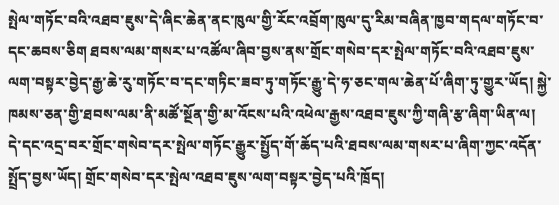སྤེལ་གཏོང་བའི་འཐབ་ཇུས་དེ་ཞིང་ཆེན་ནང་ཁུལ་གྱི་རོང་འབྲོག་ཁུལ་དུ་རིམ་བཞིན་ཁྱབ་གདལ་གཏོང་བ་དང་ཆབས་ཅིག ཐབས་ལམ་གསར་པ་འཚོལ་ཞིབ་བྱས་ནས་གྲོང་གསེབ་དར་སྤེལ་གཏོང་བའི་འཐབ་ཇུས་ལག་བསྟར་བྱེད་རྒྱ་ཆེ་རུ་གཏོང་བ་དང་གཏིང་ཟབ་ཏུ་གཏོང་རྒྱུ་དེ་ཧ་ཅང་གལ་ཆེན་པོ་ཞིག་ཏུ་གྱུར་ཡོད། སྐྱེ་ཁམས་ཅན་གྱི་ཐབས་ལམ་ནི་མཚོ་སྔོན་གྱི་མ་འོངས་པའི་འཕེལ་རྒྱས་འཐབ་ཇུས་ཀྱི་གཞི་རྩ་ཞིག་ཡིན་ལ། དེ་དང་འདྲ་བར་གྲོང་གསེབ་དར་སྤེལ་གཏོང་རྒྱུར་སྤྱོད་གོ་ཆོད་པའི་ཐབས་ལམ་གསར་པ་ཞིག་ཀྱང་འདོན་སྤྲོད་བྱས་ཡོད། གྲོང་གསེབ་དར་སྤེལ་འཐབ་ཇུས་ལག་བསྟར་བྱེད་པའི་ཁྲོད།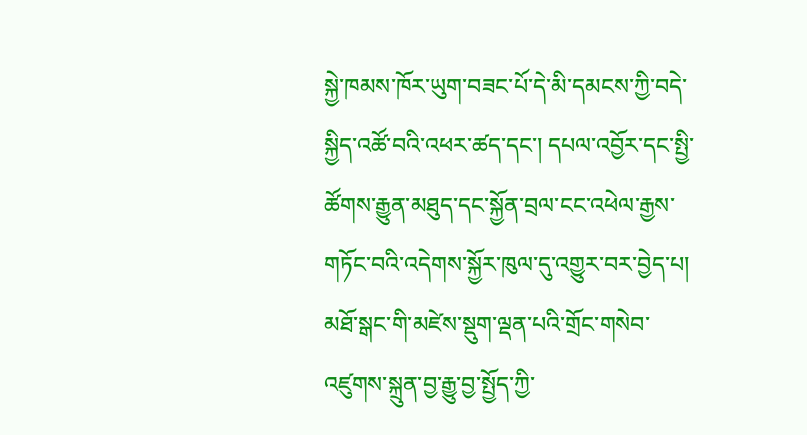སྐྱེ་ཁམས་ཁོར་ཡུག་བཟང་པོ་དེ་མི་དམངས་ཀྱི་བདེ་སྐྱིད་འཚོ་བའི་འཕར་ཚད་དང་། དཔལ་འབྱོར་དང་སྤྱི་ཚོགས་རྒྱུན་མཐུད་དང་སྐྱོན་བྲལ་ངང་འཕེལ་རྒྱས་གཏོང་བའི་འདེགས་སྐྱོར་ཁུལ་དུ་འགྱུར་བར་བྱེད་པ། མཐོ་སྒང་གི་མཛེས་སྡུག་ལྡན་པའི་གྲོང་གསེབ་འཛུགས་སྐྲུན་བྱ་རྒྱུ་བྱ་སྤྱོད་ཀྱི་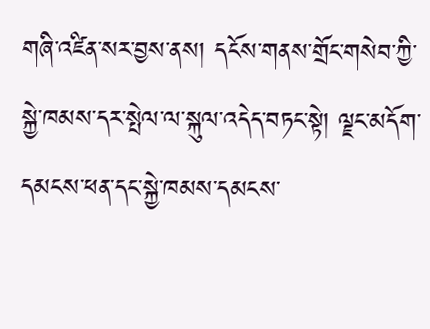གཞི་འཛིན་སར་བྱས་ནས། དངོས་གནས་གྲོང་གསེབ་ཀྱི་སྐྱེ་ཁམས་དར་སྤེལ་ལ་སྐུལ་འདེད་བཏང་སྟེ། ལྗང་མདོག་དམངས་ཕན་དང་སྐྱེ་ཁམས་དམངས་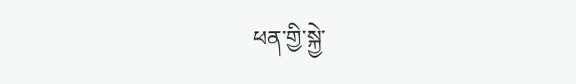ཕན་གྱི་སྐྱེ་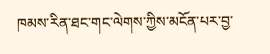ཁམས་རིན་ཐང་གང་ལེགས་ཀྱིས་མངོན་པར་བྱ་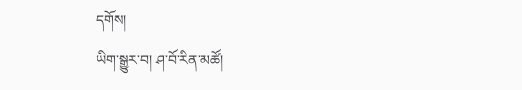དགོས།
ཡིག་སྒྱུར་བ། ཤ་བོ་རིན་མཚོ།